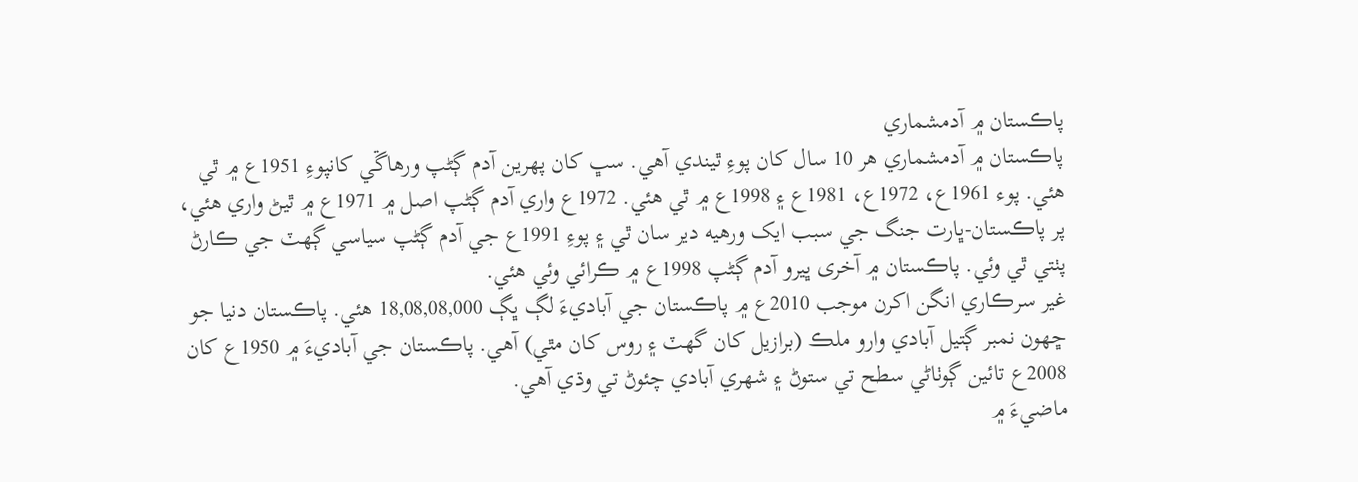پاڪستان ۾ آدمشماري
پاڪستان ۾ آدمشماري ھر 10 سال کان پوءِ ٿيندي آھي. سڀ کان پھرين آدم ڳڻپ ورهاڱي کانپوءِ 1951ع ۾ ٿي ھئي. پوء 1961ع، 1972ع، 1981ع ۽ 1998ع ۾ ٿي هئي. 1972ع واري آدم ڳڻپ اصل ۾ 1971ع ۾ ٿيڻ واري هئي، پر پاڪستان-ڀارت جنگ جي سبب ایک ورهيه دير سان ٿي ۽ پوءِ 1991ع جي آدم ڳڻپ سياسي ڳهٽ جي ڪارڻ پٺتي ٿي وئي. پاڪستان ۾ آخری ڀيرو آدم ڳڻپ 1998ع ۾ ڪرائي وئي هئي.
غير سرڪاري انگن اکرن موجب 2010ع ۾ پاڪستان جي آباديءَ لڳ ڀڳ 18,08,08,000 هئي. پاڪستان دنيا جو ڇهون نمبر ڳتيل آبادي وارو ملڪ (برازيل کان گهٽ ۽ روس کان مٿي) آهي. پاڪستان جي آباديءَ ۾ 1950ع کان 2008ع تائين ڳوٺاڻي سطح تي ستوڻ ۽ شهري آبادي چئوڻ تي وڌي آهي.
ماضيءَ ۾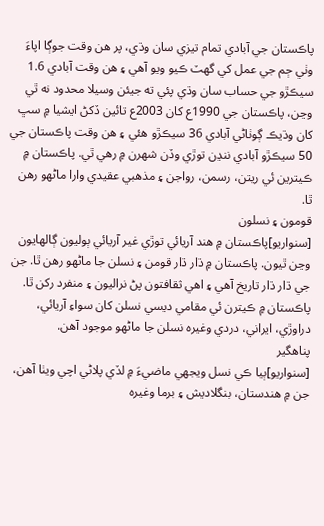پاڪستان جي آبادي تمام تيزي سان وڌي، پر هن وقت جوڳا اپاءَ وٺي ڄم جي عمل کي گهٽ ڪيو ويو آهي ۽ هن وقت آبادي 1.6 سيڪڙو جي حساب سان وڌي پئي ته جيئن وسيلا محدود نه ٿي وڃن، پاڪستان جي 1990ع کان 2003ع تائين ڏکڻ ايشيا ۾ سڀ کان وڌيڪ ڳوٺاڻي آبادي 36 سيڪڙو هئي ۽ هن وقت پاڪستان جي 50 سيڪڙو آبادي ننڍن توڙي وڏن شهرن ۾ رهي ٿي. پاڪستان ۾ ڪيترين ئي ريتن، رسمن، رواجن ۽ مذهبي عقيدي وارا ماڻهو رهن ٿا.
قومون ۽ نسلون
[سنواريو]پاڪستان ۾ هند آريائي توڙي غير آريائي ٻوليون ڳالهايون وڃن ٿيون. پاڪستان ۾ ڌار ڌار قومن ۽ نسلن جا ماڻهو رهن ٿا. جن جي ڌار ڌار تاريخ آهي ۽ اهي ثقافتون پڻ نراليون ۽ منفرد رکن ٿا. پاڪستان ۾ ڪيترن ئي مقامي ديسي نسلن کان سواءِ آريائي، دراوڙي، ايراني، دردي وغيره نسلن جا ماڻهو موجود آهن.
پناهگير
[سنواريو]ٻيا ڪي نسل ويجهي ماضيءَ ۾ لڏي پلاڻي اچي ويٺا آهن، جن ۾ هندستان، بنگلاديش ۽ برما وغيره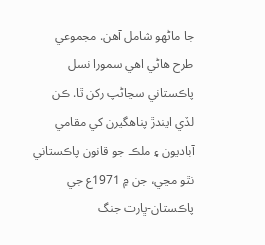جا ماڻهو شامل آهن. مجموعي طرح هاڻي اهي سمورا نسل پاڪستاني سڃاڻپ رکن ٿا. ڪن لڏي ايندڙ پناهگيرن کي مقامي آباديون ۽ ملڪ جو قانون پاڪستاني نٿو مڃي، جن ۾ 1971ع جي پاڪستان-ڀارت جنگ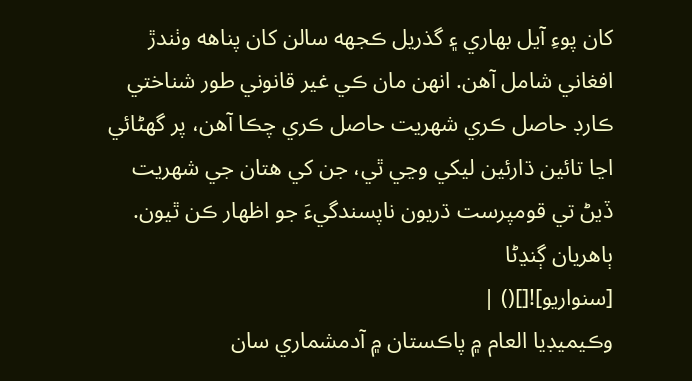کان پوءِ آيل بهاري ۽ گذريل ڪجهه سالن کان پناهه وٺندڙ افغاني شامل آهن. انهن مان ڪي غير قانوني طور شناختي ڪارڊ حاصل ڪري شهريت حاصل ڪري چڪا آهن، پر گهڻائي اڃا تائين ڌارئين ليکي وڃي ٿي، جن کي هتان جي شهريت ڏيڻ تي قومپرست ڌريون ناپسندگيءَ جو اظهار ڪن ٿيون.
ٻاهريان ڳنڍڻا
[سنواريو]![]() |
وڪيميڊيا العام ۾ پاڪستان ۾ آدمشماري سان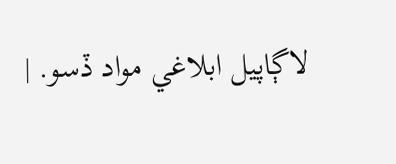لاڳاپيل ابلاغي مواد ڏسو. |